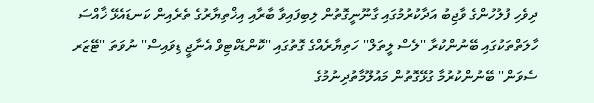ދިވެހި ފުލުހުންގެ ވާޖިބު އަދާކުރުމުގައި ގާނޫނީގޮތުން ލިބިފައިވާ ބާރާއި އިޚްތިޔާރުގެ ތެރެއިން ކަނޑައެޅޭ ޚާއްސަ ހާލަތްތަކުގައި ބޭނުންކުރާ ''ލެސް ލީތަލް'' ހަތިޔާރެއްގެ ގޮތުގައި ''ކޮންޑަކްޓިވް އެނާޖީ ޑިވައިސް'' ނުވަތަ ''ޓޭޒަރ ސެވަން'' ބޭނުންކުރުމާ ގުޅޭގޮތުން މައުލޫމާތުދިނުމުގެ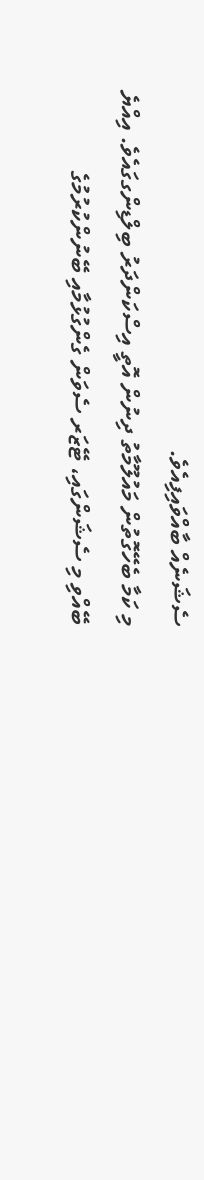ސެޝަނެއް ބާއްވައިފިއެވެ.
މި ކަމާ ބެހޭގޮތުން މައުލޫމާތު ދިނުން އޮތީ އިސްކަންދަރު ބިލްޑިންގގައެވެ. އިއްޔެ ބޭއްވި މި ސެޝަންގައި، ޓޭޒަރ ސެވަން ގެންގުޅުމާއި ބޭނުންކުރުމުގެ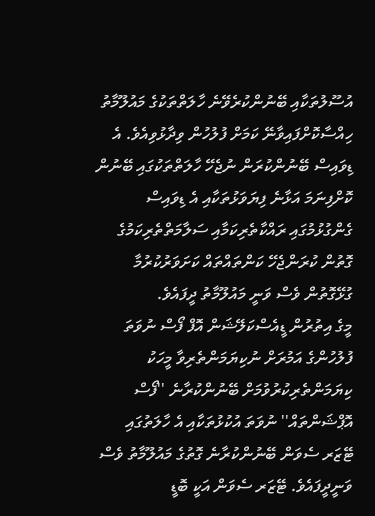އުސޫލުތަކާއި ބޭނުންކުރެވޭނެ ހާލަތްތަކުގެ މައުލޫމާތު ހިއްސާކޮށްފައިވާނޭ ކަމަށް ފުލުހުން ވިދާޅުވިއެވެ. އެ ޑިވައިސް ބޭނުންކުރަން ނުޖެހޭ ހާލަތްތަކުގައި ބޭނުން ކޮށްފިނަމަ އަޅާނެ ފިޔަވަޅުތަކާއި އެ ޑިވައިސް ގެންގުޅުމުގައި ރައްކާތެރިކަމާއި ސަލާމަތްތެރިކަމުގެ ގޮތުން ކުރަންޖެހޭ ކަންތައްތައް ކަށަވަރުކުރުމާ ގުޅޭގޮތުން ވެސް ވަނީ މައުލޫމާތު ދީފައެވެ.
މީގެ އިތުރުން ޑީއެސްކަލޭޝަން އޮފް ފޯސް ނުވަތަ ފުލުހުންގެ އަމުރަށް ނުކިޔަމަންތެރިވާ މީހަކު ކިޔަމަންތެރިކުރުވުމަށް ބޭނުންކުރާނެ ''ފޯސް އޮޕްޝަންތައް'' ނުވަތަ އުކުޅުތަކާއި އެ ހާލަތުގައި ޓޭޒަރ ސެވަން ބޭނުންކުރާނެ ގޮތުގެ މައުލޫމާތު ވެސް ވަނީދީފައެވެ. ޓޭޒަރ ސެވަން އަކީ ބޮޑީ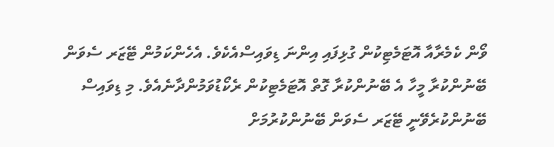ވޯން ކެމެރާއާ އޮޓަމެޓިކުން ގުޅިފައި އިންނަ ޑިވައިސްއެކެވެ. އެހެންކަމުން ޓޭޒަރ ސެވަން ބޭނުންކުރާ މީހާ އެ ބޭނުންކުރާ ގޮތް އޮޓަމެޓިކުން ރެކޯޑުވަމުންދާނެއެވެ. މި ޑިވައިސް ބޭނުންކުރެވޭނީ ޓޭޒަރ ސެވަން ބޭނުންކުރުމަށް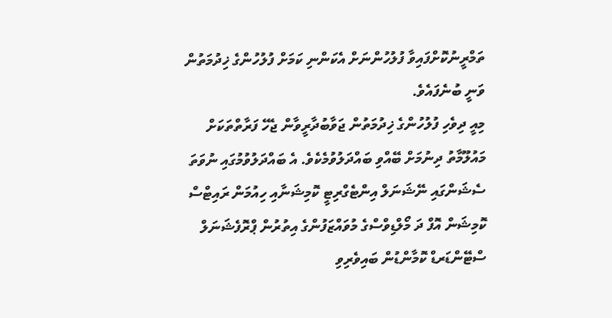ތަމްރީނުކޮށްފައިވާ ފުލުހުންނަށް އެކަންނި ކަމަށް ފުލުހުންގެ ޚިދުމަތުން ވަނީ ބުނެފައެވެ.
މިއީ ދިވެހި ފުލުހުންގެ ޚިދުމަތުން ޖަވާބުދާރީވާން ޖެހޭ ފަރާތްތަކަށް މައުލޫމާތު ދިނުމަށް ބޭއްވި ބައްދަލުވުމެކެވެ. އެ ބައްދަލުވުމުގައި ނުވަތަ ސެޝަންގައި ނޭޝަނަލް އިންޓެގްރިޓީ ކޮމިޝަނާއި ހިއުމަން ރައިޓްސް ކޮމިޝަން އޮފް ދަ މޯލްޑިވްސްގެ މުވައްޒަފުންގެ އިތުރުން ޕްރޮފެޝަނަލް ސްޓޭންޑަރޑް ކޮމާންޑުން ބައިވެރިވި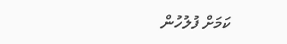ކަމަށް ފުލުހުން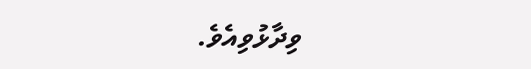ވިދާޅުވިއެވެ.